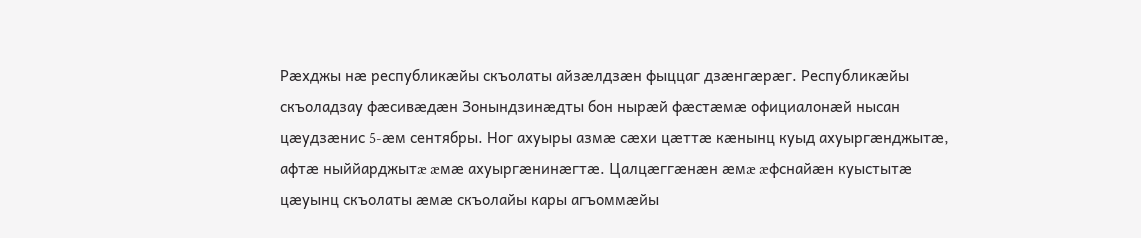Рæхджы нæ республикæйы скъолаты айзæлдзæн фыццаг дзæнгæрæг. Республикæйы скъоладзау фæсивæдæн Зонындзинæдты бон нырæй фæстæмæ официалонæй нысан цæудзæнис 5-æм сентябры. Ног ахуыры азмæ сæхи цæттæ кæнынц куыд ахуыргæнджытæ, афтæ ныййарджытæ æмæ ахуыргæнинæгтæ. Цалцæггæнæн æмæ æфснайæн куыстытæ цæуынц скъолаты æмæ скъолайы кары агъоммæйы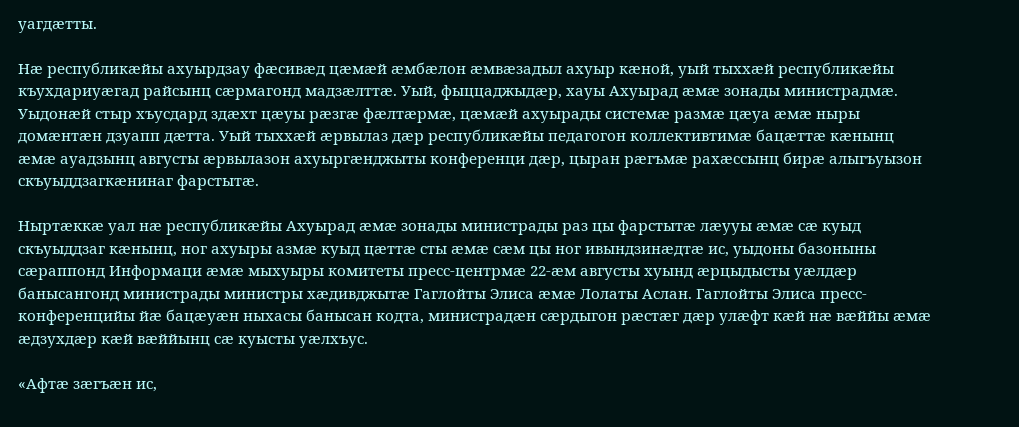уагдæтты.

Нæ республикæйы ахуырдзау фæсивæд цæмæй æмбæлон æмвæзадыл ахуыр кæной, уый тыххæй республикæйы къухдариуæгад райсынц сæрмагонд мадзæлттæ. Уый, фыццаджыдæр, хауы Ахуырад æмæ зонады министрадмæ. Уыдонæй стыр хъусдард здæхт цæуы рæзгæ фæлтæрмæ, цæмæй ахуырады системæ размæ цæуа æмæ ныры домæнтæн дзуапп дæтта. Уый тыххæй æрвылаз дæр республикæйы педагогон коллективтимæ бацæттæ кæнынц æмæ ауадзынц августы æрвылазон ахуыргæнджыты конференци дæр, цыран рæгъмæ рахæссынц бирæ алыгъуызон скъуыддзагкæнинаг фарстытæ.

Ныртæккæ уал нæ республикæйы Ахуырад æмæ зонады министрады раз цы фарстытæ лæууы æмæ сæ куыд скъуыддзаг кæнынц, ног ахуыры азмæ куыд цæттæ сты æмæ сæм цы ног ивындзинæдтæ ис, уыдоны базоныны сæраппонд Информаци æмæ мыхуыры комитеты пресс-центрмæ 22-æм августы хуынд æрцыдысты уæлдæр банысангонд министрады министры хæдивджытæ Гаглойты Элиса æмæ Лолаты Аслан. Гаглойты Элиса пресс-конференцийы йæ бацæуæн ныхасы банысан кодта, министрадæн сæрдыгон рæстæг дæр улæфт кæй нæ вæййы æмæ æдзухдæр кæй вæййынц сæ куысты уæлхъус.

«Афтæ зæгъæн ис,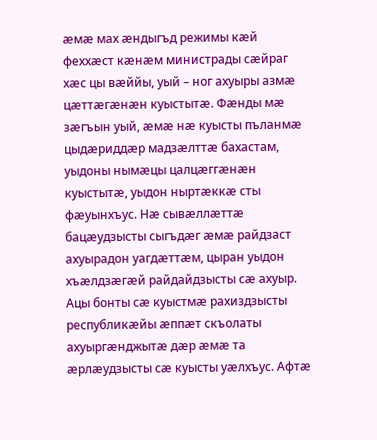æмæ мах æндыгъд режимы кæй феххæст кæнæм министрады сæйраг хæс цы вæййы, уый – ног ахуыры азмæ цæттæгæнæн куыстытæ. Фæнды мæ зæгъын уый, æмæ нæ куысты пъланмæ цыдæриддæр мадзæлттæ бахастам, уыдоны нымæцы цалцæггæнæн куыстытæ, уыдон ныртæккæ сты фæуынхъус. Нæ сывæллæттæ бацæудзысты сыгъдæг æмæ райдзаст ахуырадон уагдæттæм, цыран уыдон хъæлдзæгæй райдайдзысты сæ ахуыр. Ацы бонты сæ куыстмæ рахиздзысты республикæйы æппæт скъолаты ахуыргæнджытæ дæр æмæ та æрлæудзысты сæ куысты уæлхъус. Афтæ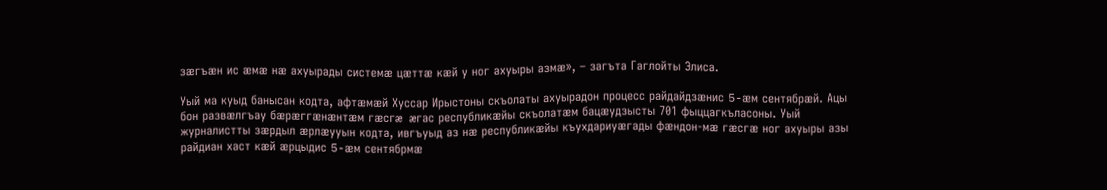зæгъæн ис æмæ нæ ахуырады системæ цæттæ кæй у ног ахуыры азмæ», – загъта Гаглойты Элиса.

Уый ма куыд банысан кодта, афтæмæй Хуссар Ирыстоны скъолаты ахуырадон процесс райдайдзæнис 5-æм сентябрæй. Ацы бон развæлгъау бæрæггæнæнтæм гæсгæ æгас республикæйы скъолатæм бацæудзысты 701 фыццагкъласоны. Уый журналистты зæрдыл æрлæууын кодта, ивгъуыд аз нæ республикæйы къухдариуæгады фæндон-мæ гæсгæ ног ахуыры азы райдиан хаст кæй æрцыдис 5-æм сентябрмæ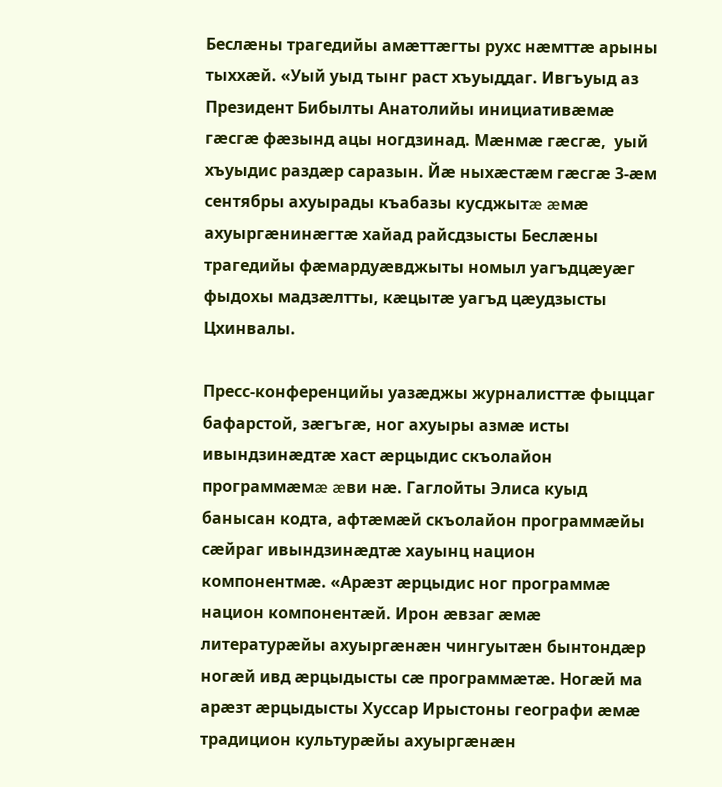Беслæны трагедийы амæттæгты рухс нæмттæ арыны тыххæй. «Уый уыд тынг раст хъуыддаг. Ивгъуыд аз Президент Бибылты Анатолийы инициативæмæ гæсгæ фæзынд ацы ногдзинад. Мæнмæ гæсгæ,  уый хъуыдис раздæр саразын. Йæ ныхæстæм гæсгæ 3-æм сентябры ахуырады къабазы кусджытæ æмæ ахуыргæнинæгтæ хайад райсдзысты Беслæны трагедийы фæмардуæвджыты номыл уагъдцæуæг фыдохы мадзæлтты, кæцытæ уагъд цæудзысты Цхинвалы.

Пресс-конференцийы уазæджы журналисттæ фыццаг бафарстой, зæгъгæ, ног ахуыры азмæ исты ивындзинæдтæ хаст æрцыдис скъолайон программæмæ æви нæ. Гаглойты Элиса куыд банысан кодта, афтæмæй скъолайон программæйы сæйраг ивындзинæдтæ хауынц национ компонентмæ. «Арæзт æрцыдис ног программæ национ компонентæй. Ирон æвзаг æмæ литературæйы ахуыргæнæн чингуытæн бынтондæр ногæй ивд æрцыдысты сæ программæтæ. Ногæй ма арæзт æрцыдысты Хуссар Ирыстоны географи æмæ традицион культурæйы ахуыргæнæн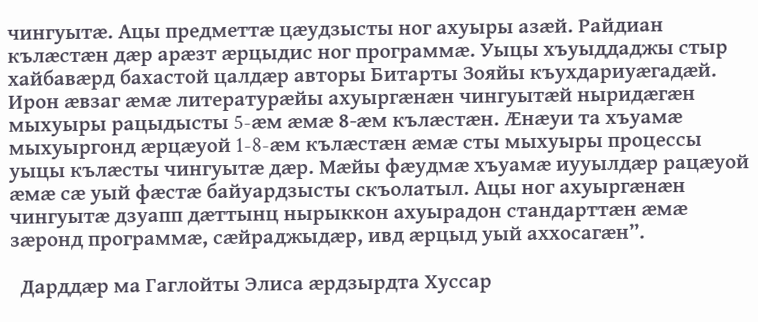чингуытæ. Ацы предметтæ цæудзысты ног ахуыры азæй. Райдиан кълæстæн дæр арæзт æрцыдис ног программæ. Уыцы хъуыддаджы стыр хайбавæрд бахастой цалдæр авторы Битарты Зояйы къухдариуæгадæй. Ирон æвзаг æмæ литературæйы ахуыргæнæн чингуытæй ныридæгæн мыхуыры рацыдысты 5-æм æмæ 8-æм кълæстæн. Æнæуи та хъуамæ мыхуыргонд æрцæуой 1-8-æм кълæстæн æмæ сты мыхуыры процессы уыцы кълæсты чингуытæ дæр. Мæйы фæудмæ хъуамæ иууылдæр рацæуой æмæ сæ уый фæстæ байуардзысты скъолатыл. Ацы ног ахуыргæнæн чингуытæ дзуапп дæттынц нырыккон ахуырадон стандарттæн æмæ зæронд программæ, сæйраджыдæр, ивд æрцыд уый аххосагæн”.

  Дарддæр ма Гаглойты Элиса æрдзырдта Хуссар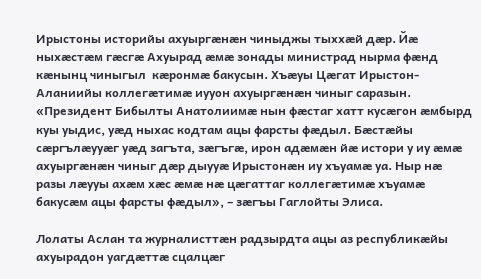Ирыстоны историйы ахуыргæнæн чиныджы тыххæй дæр. Йæ ныхæстæм гæсгæ Ахуырад æмæ зонады министрад нырма фæнд кæнынц чиныгыл  кæронмæ бакусын. Хъæуы Цæгат Ирыстон-Аланиийы коллегæтимæ иууон ахуыргæнæн чиныг саразын. «Президент Бибылты Анатолиимæ нын фæстаг хатт кусæгон æмбырд куы уыдис, уæд ныхас кодтам ацы фарсты фæдыл. Бæстæйы сæргълæууæг уæд загъта, зæгъгæ, ирон адæмæн йæ истори у иу æмæ ахуыргæнæн чиныг дæр дыууæ Ирыстонæн иу хъуамæ уа. Ныр нæ разы лæууы ахæм хæс æмæ нæ цæгаттаг коллегæтимæ хъуамæ бакусæм ацы фарсты фæдыл», – зæгъы Гаглойты Элиса.

Лолаты Аслан та журналисттæн радзырдта ацы аз республикæйы ахуырадон уагдæттæ сцалцæг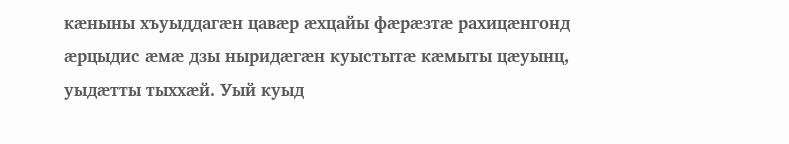кæныны хъуыддагæн цавæр æхцайы фæрæзтæ рахицæнгонд æрцыдис æмæ дзы ныридæгæн куыстытæ кæмыты цæуынц, уыдæтты тыххæй. Уый куыд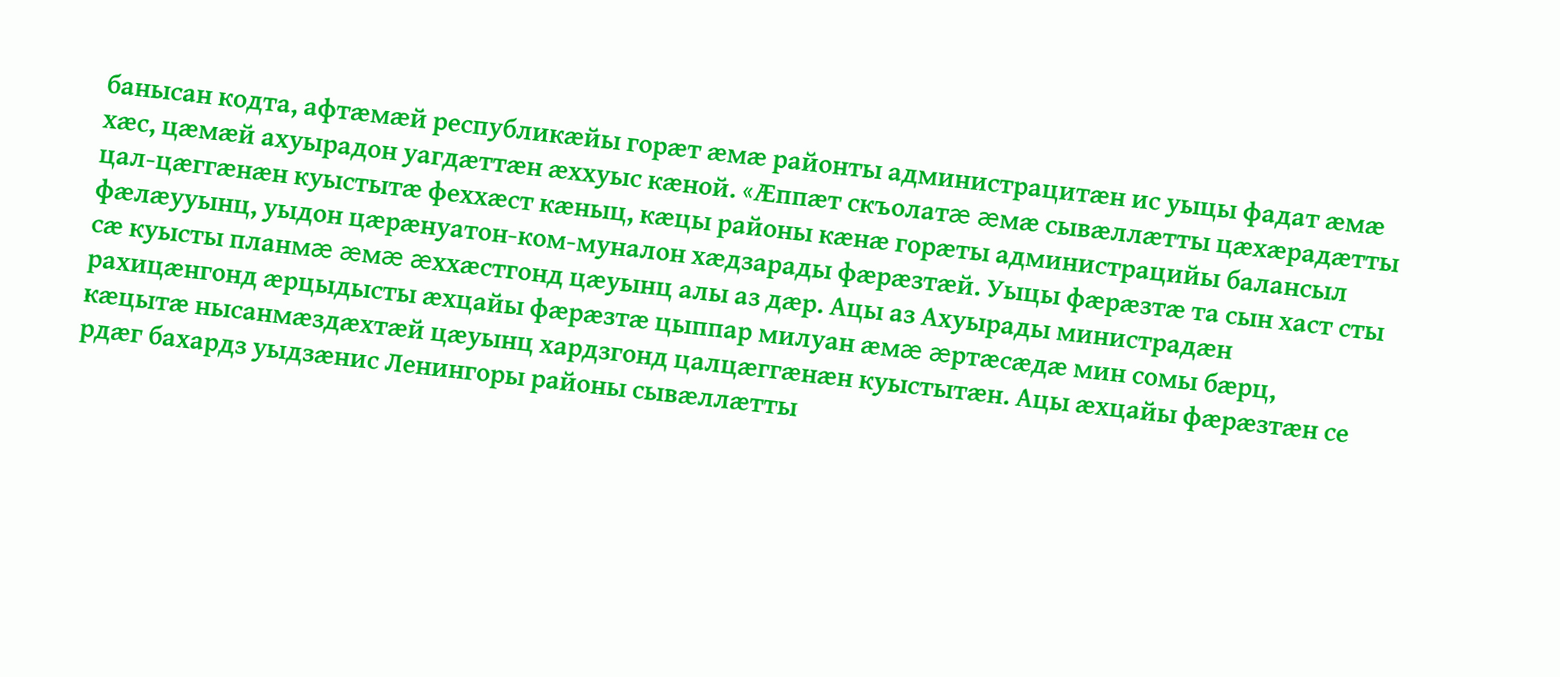банысан кодта, афтæмæй республикæйы горæт æмæ районты администрацитæн ис уыцы фадат æмæ хæс, цæмæй ахуырадон уагдæттæн æххуыс кæной. «Æппæт скъолатæ æмæ сывæллæтты цæхæрадæтты цал-цæггæнæн куыстытæ феххæст кæныц, кæцы районы кæнæ горæты администрацийы балансыл фæлæууынц, уыдон цæрæнуатон-ком-муналон хæдзарады фæрæзтæй. Уыцы фæрæзтæ та сын хаст сты сæ куысты планмæ æмæ æххæстгонд цæуынц алы аз дæр. Ацы аз Ахуырады министрадæн рахицæнгонд æрцыдысты æхцайы фæрæзтæ цыппар милуан æмæ æртæсæдæ мин сомы бæрц, кæцытæ нысанмæздæхтæй цæуынц хардзгонд цалцæггæнæн куыстытæн. Ацы æхцайы фæрæзтæн се рдæг бахардз уыдзæнис Ленингоры районы сывæллæтты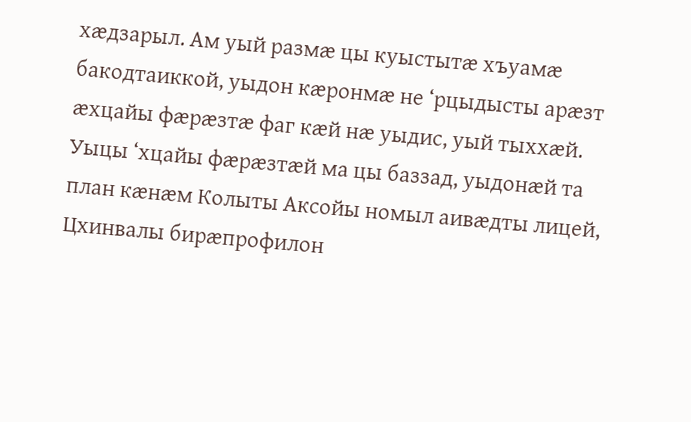хæдзарыл. Ам уый размæ цы куыстытæ хъуамæ бакодтаиккой, уыдон кæронмæ не ‘рцыдысты арæзт æхцайы фæрæзтæ фаг кæй нæ уыдис, уый тыххæй. Уыцы ‘хцайы фæрæзтæй ма цы баззад, уыдонæй та план кæнæм Колыты Аксойы номыл аивæдты лицей, Цхинвалы бирæпрофилон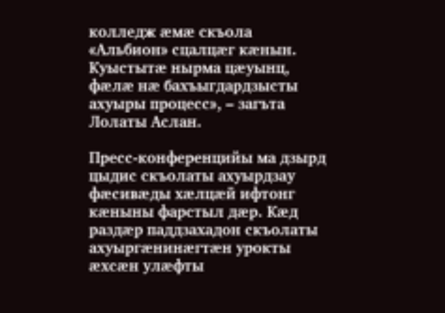колледж æмæ скъола «Альбион» сцалцæг кæнын. Куыстытæ нырма цæуынц, фæлæ нæ бахъыгдардзысты ахуыры процесс», – загъта Лолаты Аслан.

Пресс-конференцийы ма дзырд цыдис скъолаты ахуырдзау фæсивæды хæлцæй ифтонг кæныны фарстыл дæр. Кæд раздæр паддзахадон скъолаты ахуыргæнинæгтæн урокты æхсæн улæфты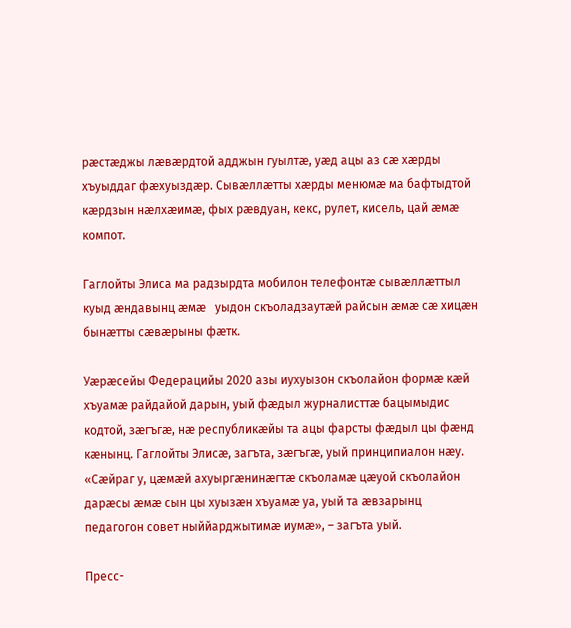рæстæджы лæвæрдтой адджын гуылтæ, уæд ацы аз сæ хæрды хъуыддаг фæхуыздæр. Сывæллæтты хæрды менюмæ ма бафтыдтой кæрдзын нæлхæимæ, фых рæвдуан, кекс, рулет, кисель, цай æмæ компот.

Гаглойты Элиса ма радзырдта мобилон телефонтæ сывæллæттыл куыд æндавынц æмæ   уыдон скъоладзаутæй райсын æмæ сæ хицæн бынæтты сæвæрыны фæтк.

Уæрæсейы Федерацийы 2020 азы иухуызон скъолайон формæ кæй хъуамæ райдайой дарын, уый фæдыл журналисттæ бацымыдис кодтой, зæгъгæ, нæ республикæйы та ацы фарсты фæдыл цы фæнд кæнынц. Гаглойты Элисæ, загъта, зæгъгæ, уый принципиалон нæу. «Сæйраг у, цæмæй ахуыргæнинæгтæ скъоламæ цæуой скъолайон дарæсы æмæ сын цы хуызæн хъуамæ уа, уый та æвзарынц педагогон совет ныййарджытимæ иумæ», – загъта уый.

Пресс-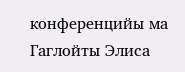конференцийы ма Гаглойты Элиса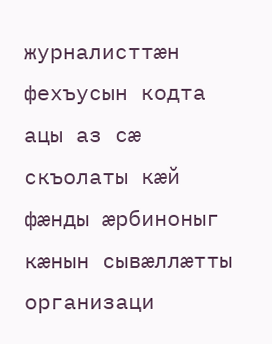журналисттæн фехъусын кодта ацы аз сæ скъолаты кæй фæнды æрбиноныг кæнын сывæллæтты организаци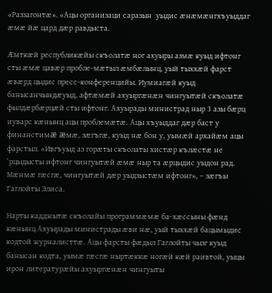«Раззагонтæ». «Ацы организаци саразын  уыдис æнæмæнгхъуыддаг æмæ йæ цард дæр равдыста.

Æмткæй республикæйы скъолатæ ног ахуыры азмæ куыд ифтонг сты æмæ цавæр пробле-мæтыл æмбæлынц, уый тыххæй фарст æвæрд цыдис пресс-конференцийы. Иумиагæй куыд банысанчындæуыд, афтæмæй ахуыргæнæн чингуытæй скъолатæ фылдæрбæрцæй сты ифтонг. Ахуырады министрад ныр 3 азы бæрц иуварс кæнынц ацы проблемæтæ. Ацы хъуыддаг дæр баст у финанстимæ æмæ, зæгъгæ, куыд нæ бон у, уымæй архайæм ацы фарстыл. «Ивгъуыд аз горæты скъолаты хистæр кълæстæ не ‘рцыдысты ифтонг чингуытæй æмæ ныр та æрцыдис уыдон рад. Мæнмæ гæсгæ, чингуытæй дæр уыдзыстæм ифтонг», – зæгъы Гаглойты Элиса.

Нарты кадджытæ скъолайы программæмæ ба-хæссыны фæнд кæнынц Ахуырады министрады æви нæ, уый тыххæй бацымыдис кодтой журналисттæ. Ацы фарсты фæдыл Гаглойты чызг куыд банысан кодта, уымæ гæсгæ ныртæккæ ногæй кæй раивтой, уыцы ирон литературæйы ахуыргæнæн чингуыты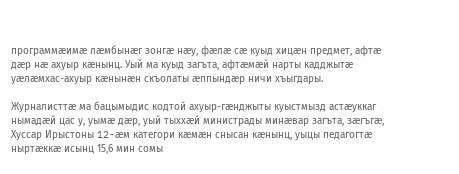программæимæ лæмбынæг зонгæ нæу, фæлæ сæ куыд хицæн предмет, афтæ дæр нæ ахуыр кæнынц. Уый ма куыд загъта, афтæмæй нарты кадджытæ уæлæмхас-ахуыр кæнынæн скъолаты æппындæр ничи хъыгдары.

Журналисттæ ма бацымыдис кодтой ахуыр-гæнджыты куыстмызд астæуккаг нымадæй цас у, уымæ дæр, уый тыххæй министрады минæвар загъта, зæгъгæ, Хуссар Ирыстоны 12-æм категори кæмæн снысан кæнынц, уыцы педагогтæ ныртæккæ исынц 15,6 мин сомы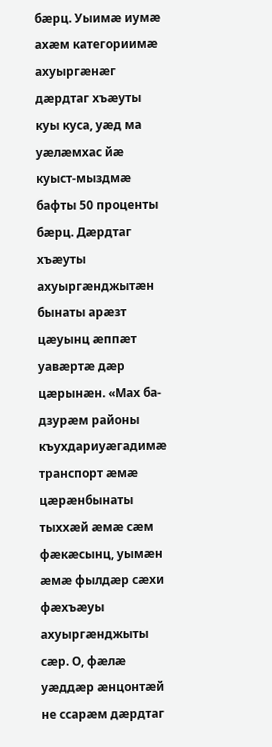бæрц. Уыимæ иумæ ахæм категориимæ ахуыргæнæг дæрдтаг хъæуты куы куса, уæд ма уæлæмхас йæ куыст-мыздмæ бафты 50 проценты бæрц. Дæрдтаг хъæуты ахуыргæнджытæн бынаты арæзт цæуынц æппæт уавæртæ дæр цæрынæн. «Мах ба-дзурæм районы къухдариуæгадимæ транспорт æмæ цæрæнбынаты тыххæй æмæ сæм фæкæсынц, уымæн æмæ фылдæр сæхи фæхъæуы ахуыргæнджыты сæр. О, фæлæ уæддæр æнцонтæй не ссарæм дæрдтаг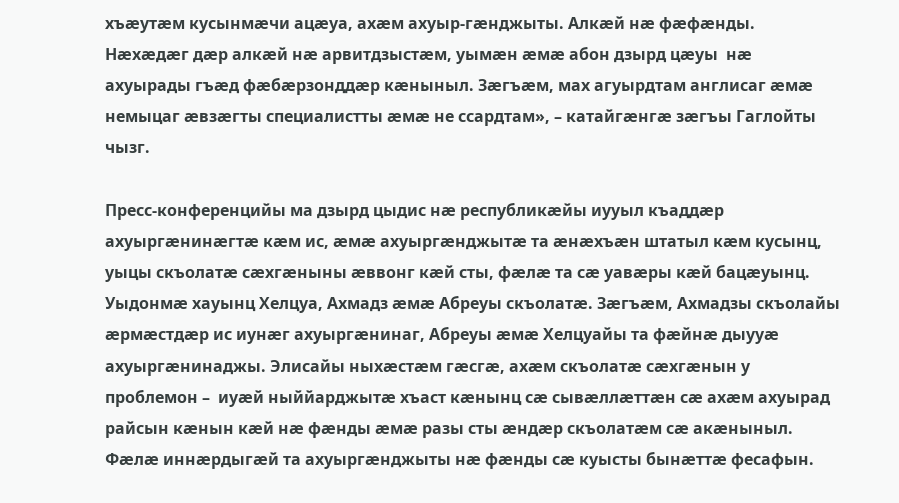хъæутæм кусынмæчи ацæуа, ахæм ахуыр-гæнджыты. Алкæй нæ фæфæнды. Нæхæдæг дæр алкæй нæ арвитдзыстæм, уымæн æмæ абон дзырд цæуы  нæ ахуырады гъæд фæбæрзонддæр кæныныл. Зæгъæм, мах агуырдтам англисаг æмæ немыцаг æвзæгты специалистты æмæ не ссардтам», – катайгæнгæ зæгъы Гаглойты чызг.

Пресс-конференцийы ма дзырд цыдис нæ республикæйы иууыл къаддæр ахуыргæнинæгтæ кæм ис, æмæ ахуыргæнджытæ та æнæхъæн штатыл кæм кусынц, уыцы скъолатæ сæхгæныны æввонг кæй сты, фæлæ та сæ уавæры кæй бацæуынц. Уыдонмæ хауынц Хелцуа, Ахмадз æмæ Абреуы скъолатæ. Зæгъæм, Ахмадзы скъолайы æрмæстдæр ис иунæг ахуыргæнинаг, Абреуы æмæ Хелцуайы та фæйнæ дыууæ ахуыргæнинаджы. Элисайы ныхæстæм гæсгæ, ахæм скъолатæ сæхгæнын у проблемон –  иуæй ныййарджытæ хъаст кæнынц сæ сывæллæттæн сæ ахæм ахуырад райсын кæнын кæй нæ фæнды æмæ разы сты æндæр скъолатæм сæ акæныныл. Фæлæ иннæрдыгæй та ахуыргæнджыты нæ фæнды сæ куысты бынæттæ фесафын.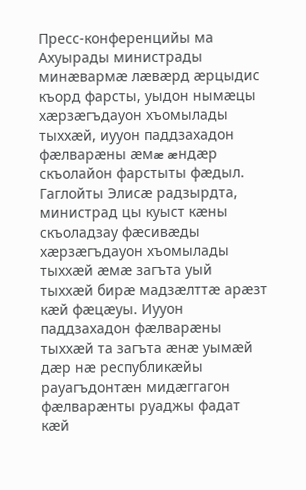Пресс-конференцийы ма Ахуырады министрады минæвармæ лæвæрд æрцыдис къорд фарсты, уыдон нымæцы хæрзæгъдауон хъомылады тыххæй, иууон паддзахадон фæлварæны æмæ æндæр скъолайон фарстыты фæдыл. Гаглойты Элисæ радзырдта, министрад цы куыст кæны скъоладзау фæсивæды хæрзæгъдауон хъомылады тыххæй æмæ загъта уый тыххæй бирæ мадзæлттæ арæзт кæй фæцæуы. Иууон паддзахадон фæлварæны тыххæй та загъта æнæ уымæй дæр нæ республикæйы рауагъдонтæн мидæггагон фæлварæнты руаджы фадат кæй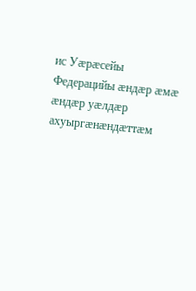ис Уæрæсейы Федерацийы æндæр æмæ æндæр уæлдæр ахуыргæнæндæттæм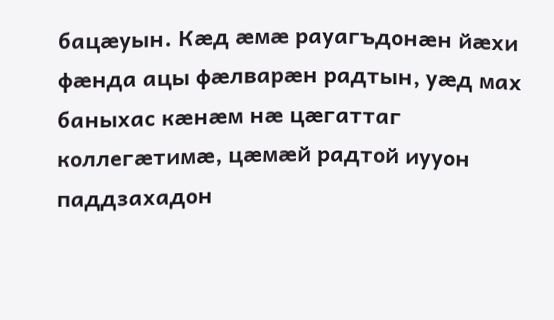бацæуын. Кæд æмæ рауагъдонæн йæхи фæнда ацы фæлварæн радтын, уæд мах баныхас кæнæм нæ цæгаттаг коллегæтимæ, цæмæй радтой иууон паддзахадон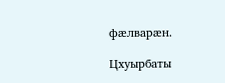фæлварæн.

Цхуырбаты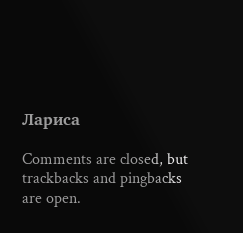Лариса

Comments are closed, but trackbacks and pingbacks are open.